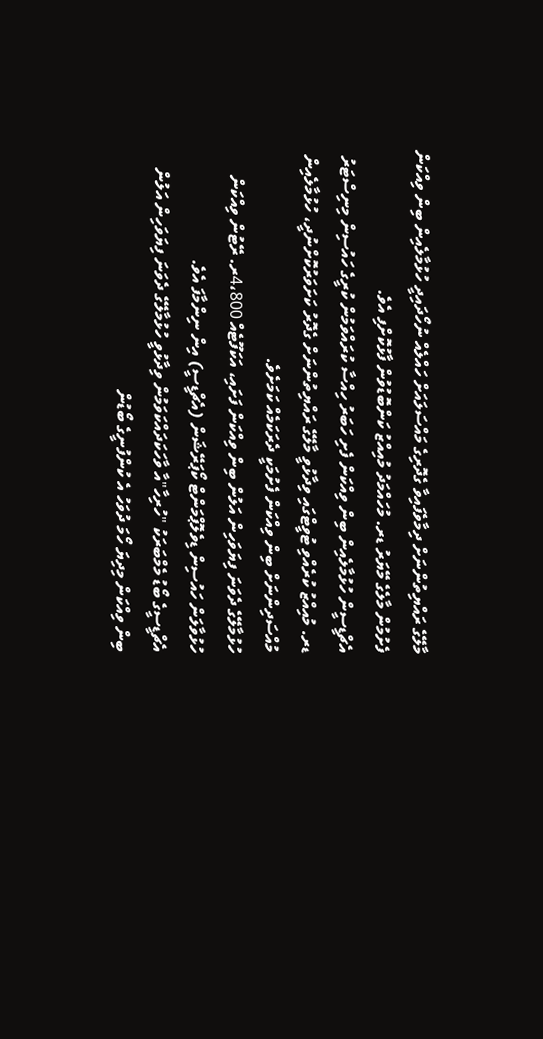މާލޭގެ ރައްޔިތުންނަށް ދިމާވެފައިވާ ގެދޮރިގެ މައްސަލައަށް ހައްލެއް ނުހޯދައިދީ ހުޅުމާލެއިން ބިން ވިއްކަން ފެށުމުން މާލެގެ މޭޔަރު ޑރ. މުހައްމަދު މުއިއްޒު ކަންބޮޑުވުން ފާޅުކޮށްފި އެވެ.
އެޗްޑީސީން ހުޅުމާލެއިން ބިން ވިއްކަން ފެށި ހަބަރު ހިއްސާ ކުރައްވަމުން ކުރީގެ ހައުސިން މިނިސްޓަރު ޑރ. މުއިއްޒު ކުރެއްވި ޓުވީޓްގައި ވިދާޅުވީ މާލޭގެ ރައްޔިތުންނަށް ގެދޮރު ކަށަވަރުކޮށްނުދީ، ހުޅުމާލެއިން މުއްސަދިންނަށް ބިން ވިއްކަން ފެށުމަކީ ދެރަކަމެއް ކަމަށެވެ.
ހުޅުމާލޭގެ ދެވަނަ ފިޔަވަހިން އަލުން ބިން ވިއްކަން ފަށައި، އަކަފޫޓެއް 4،800ރ. ރޭޓުން ވިއްކަން ހުޅުވާލަން ހައުސިން ޑިވެލޮޕްމަންޓް ކޯޕަރޭޝަން (އެޗްޑީސީ) އިން ނިންމާފަ އެވެ.
އެޗްޑީސީގެ ބޯޑު މެމްބަރަކު "ހުރިހާ"އާ ވާހަކަދައްކަވަމުން ވިދާޅުވީ ހުޅުމާލޭގެ ދެވަނަ ފިޔަވަހިން އަލުން ބިން ވިއްކަން މިދިޔަ ހޯމަ ދުވަހު އެ ކުންފުނީގެ ބޯޑުން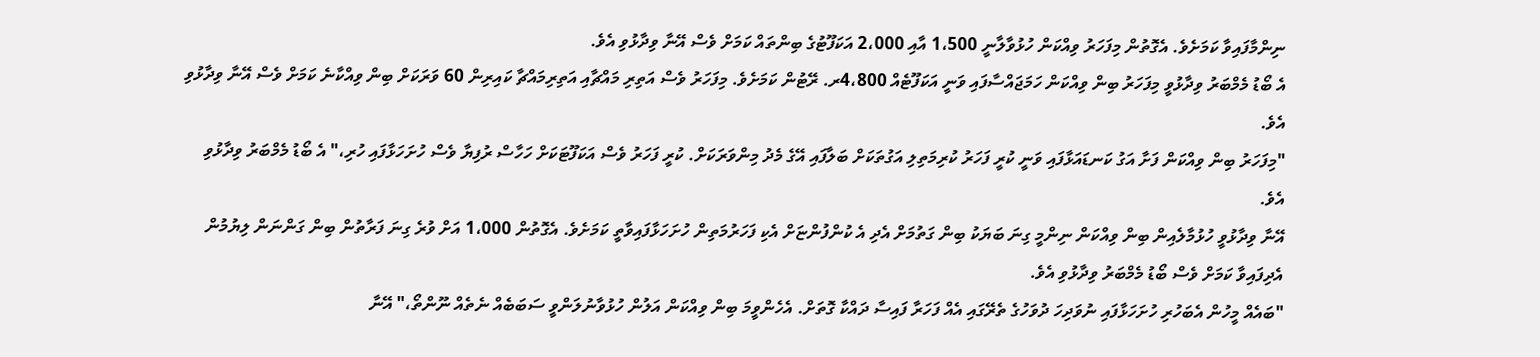ނިންމާފައިވާ ކަމަށެވެ. އެގޮތުން މިފަހަރު ވިއްކަން ހުޅުވާލާނީ 1،500 އާއި 2،000 އަކަފޫޓުގެ ބިންތައް ކަމަށް ވެސް އޭނާ ވިދާޅުވި އެވެ.
އެ ބޯޑު މެމްބަރު ވިދާޅުވީ މިފަހަރު ބިން ވިއްކަން ހަމަޖައްސާފައި ވަނީ އަކަފޫޓެއް 4،800ރ. ރޭޓުން ކަމަށެވެ. މިފަހަރު ވެސް އަތިރި މައްޗާއި އަތިރިމައްޗާ ކައިރިން 60 ވަރަކަށް ބިން ވިއްކާނެ ކަމަށް ވެސް އޭނާ ވިދާޅުވި އެވެ.
"މިފަހަރު ބިން ވިއްކަން ފަށާ އަގު ކަނޑައަޅާފައި ވަނީ ކުރީ ފަހަރު ކުރިމަތިލި އަގުތަކަށް ބަލާފައި އޭގެ މެދު މިންވަރަކަށް. ކުރީ ފަހަރު ވެސް އަކަފޫޓަކަށް ހަހާސް ރުފިޔާ ވެސް ހުށަހަޅާފައި ހުރި،" އެ ބޯޑު މެމްބަރު ވިދާޅުވި އެވެ.
އޭނާ ވިދާޅުވީ ހުޅުމާލެއިން ބިން ވިއްކަން ނިންމީ ގިނަ ބަޔަކު ބިން ގަތުމަށް އެދި އެ ކުންފުންޏަށް އެކި ފަހަރުމަތިން ހުށަހަޅާފައިވާތީ ކަމަށެވެ. އެގޮތުން 1،000 އަށް ވުރެ ގިނަ ފަރާތުން ބިން ގަންނަން ލިޔުމުން އެދިފައިވާ ކަމަށް ވެސް ބޯޑު މެމްބަރު ވިދާޅުވި އެވެ.
"ބައެއް މީހުން އެބަހުރި ހުށަހަޅާފައި ނުވަދިހަ ދުވަހުގެ ތެރޭގައި އެއް ފަހަރާ ފައިސާ ދައްކާ ގޮތަށް. އެހެންވީމަ ބިން ވިއްކަން އަލުން ހުޅުވާނުލަންވީ ސަބަބެއް ނެތެއް ނޫންތޯ،" އޭނާ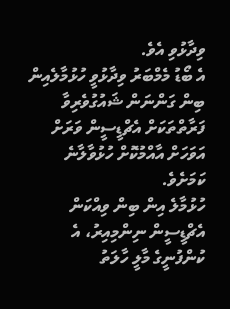ވިދާޅުވި އެވެ.
އެ ބޯޑު މެމްބަރު ވިދާޅުވީ ހުޅުމާލެއިން ބިން ގަންނަން ޝައުގުވެރިވާ ފަރާތްތަކަށް އެޗްޑީސީން ވަރަށް އަވަހަށް އާއްމުކޮށް ހުޅުވާލާނެ ކަމަށެވެ.
ހުޅުމާލެ އިން ބިން ވިއްކަން އެޗްޑީސީން ނިންމިއިރު، އެ ކުންފުނީގެ މާލީ ހާލަތު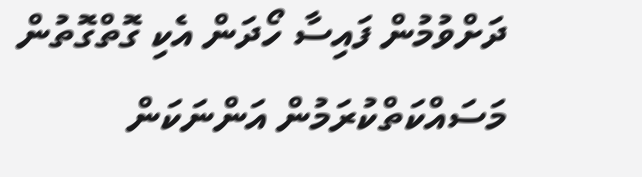ދަށްވުމުން ފައިސާ ހޯދަން އެކި ގޮތްގޮތުން މަސައްކަތްކުރަމުން އަންނަކަން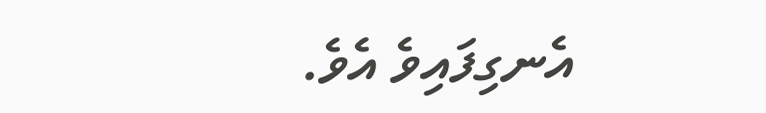އެނގިފައިވެ އެވެ.